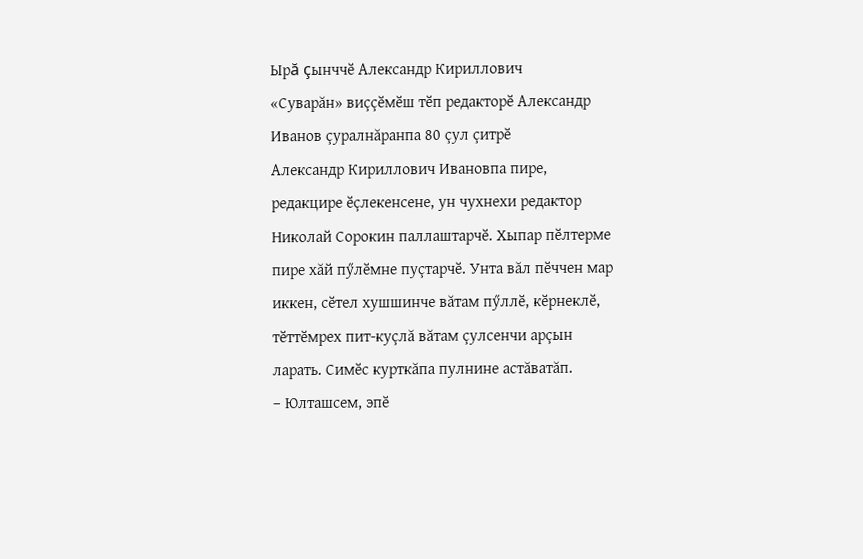Ырă çынччӗ Александр Кириллович
«Суварăн» виççӗмӗш тӗп редакторӗ Александр Иванов çуралнăранпа 80 çул çитрӗ
Александр Кириллович Ивановпа пире, редакцире ӗçлекенсене, ун чухнехи редактор Николай Сорокин паллаштарчӗ. Хыпар пӗлтерме пире хăй пӳлӗмне пуçтарчӗ. Унта вăл пӗччен мар иккен, сӗтел хушшинче вăтам пӳллӗ, кӗрнеклӗ, тӗттӗмрех пит-куçлă вăтам çулсенчи арçын ларать. Симӗс курткăпа пулнине астăватăп.
– Юлташсем, эпӗ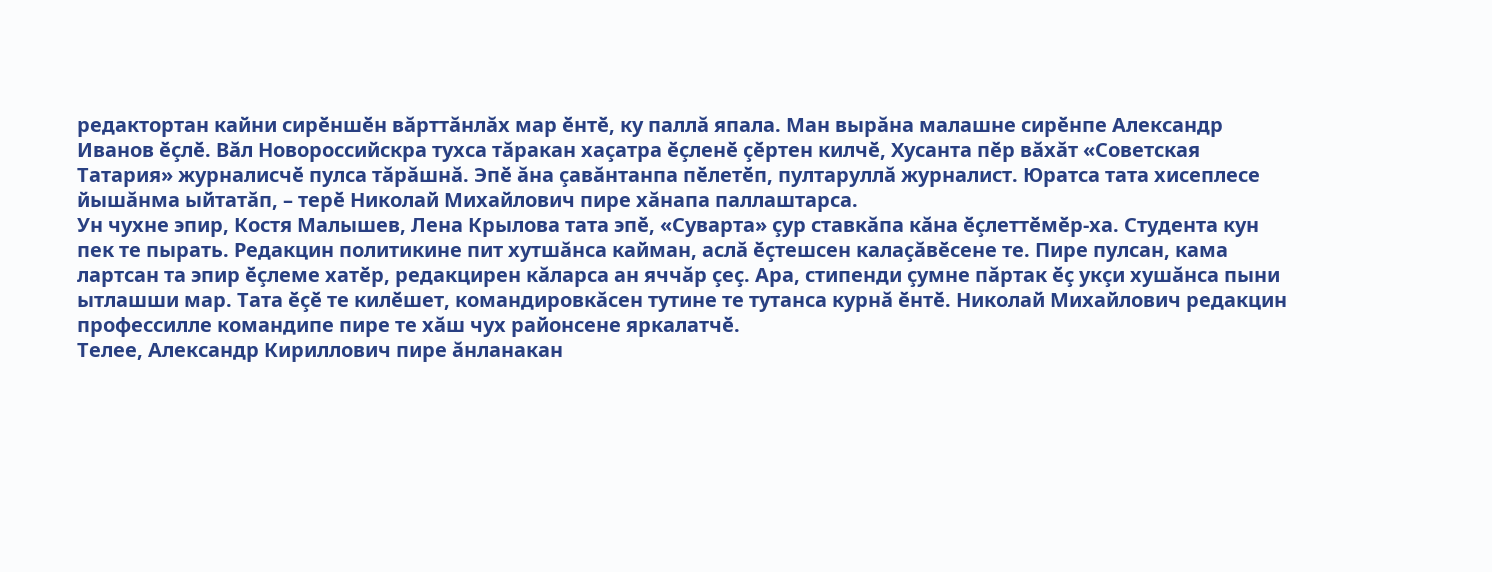редактортан кайни сирӗншӗн вăрттăнлăх мар ӗнтӗ, ку паллă япала. Ман вырăна малашне сирӗнпе Александр Иванов ӗçлӗ. Вăл Новороссийскра тухса тăракан хаçатра ӗçленӗ çӗртен килчӗ, Хусанта пӗр вăхăт «Советская Татария» журналисчӗ пулса тăрăшнă. Эпӗ ăна çавăнтанпа пӗлетӗп, пултаруллă журналист. Юратса тата хисеплесе йышăнма ыйтатăп, – терӗ Николай Михайлович пире хăнапа паллаштарса.
Ун чухне эпир, Костя Малышев, Лена Крылова тата эпӗ, «Суварта» çур ставкăпа кăна ӗçлеттӗмӗр-ха. Студента кун пек те пырать. Редакцин политикине пит хутшăнса кайман, аслă ӗçтешсен калаçăвӗсене те. Пире пулсан, кама лартсан та эпир ӗçлеме хатӗр, редакцирен кăларса ан яччăр çеç. Ара, стипенди çумне пăртак ӗç укçи хушăнса пыни ытлашши мар. Тата ӗçӗ те килӗшет, командировкăсен тутине те тутанса курнă ӗнтӗ. Николай Михайлович редакцин профессилле командипе пире те хăш чух районсене яркалатчӗ.
Телее, Александр Кириллович пире ăнланакан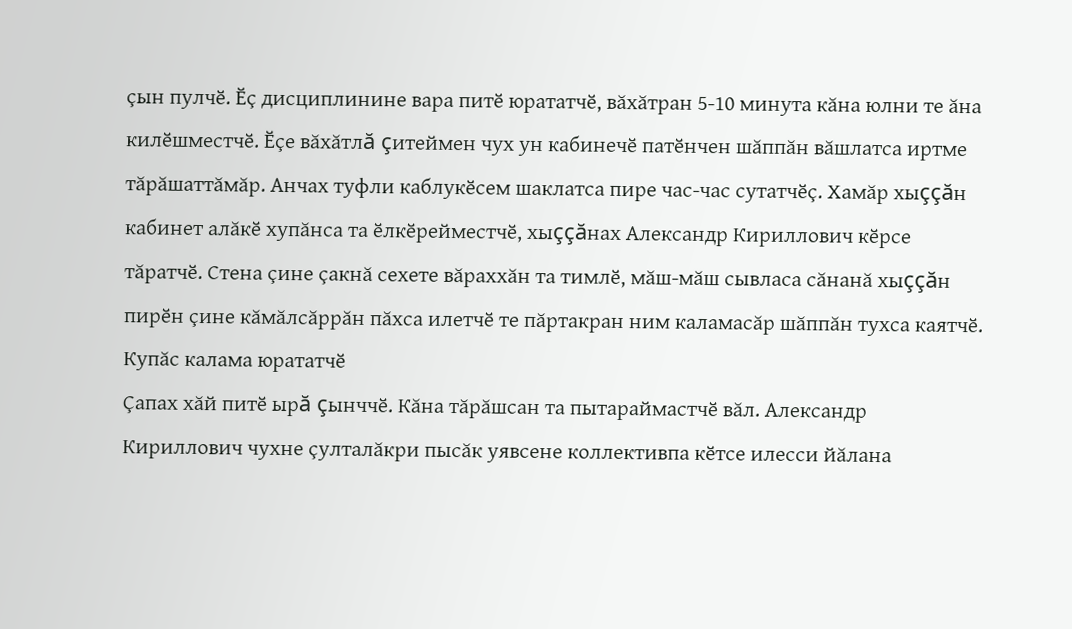çын пулчӗ. Ӗç дисциплинине вара питӗ юрататчӗ, вăхăтран 5-10 минута кăна юлни те ăна килӗшместчӗ. Ӗçе вăхăтлă çитеймен чух ун кабинечӗ патӗнчен шăппăн вăшлатса иртме тăрăшаттăмăр. Анчах туфли каблукӗсем шаклатса пире час-час сутатчӗç. Хамăр хыççăн кабинет алăкӗ хупăнса та ӗлкӗрейместчӗ, хыççăнах Александр Кириллович кӗрсе тăратчӗ. Стена çине çакнă сехете вăраххăн та тимлӗ, мăш-мăш сывласа сăнанă хыççăн пирӗн çине кăмăлсăррăн пăхса илетчӗ те пăртакран ним каламасăр шăппăн тухса каятчӗ.
Купăс калама юрататчӗ
Çапах хăй питӗ ырă çынччӗ. Кăна тăрăшсан та пытараймастчӗ вăл. Александр Кириллович чухне çулталăкри пысăк уявсене коллективпа кӗтсе илесси йăлана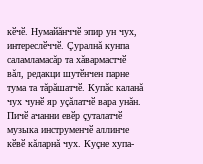кӗчӗ. Нумайăнччӗ эпир ун чух, интереслӗччӗ. Çуралнă кунпа саламламасăр та хăвармастчӗ вăл, редакци шутӗнчен парне тума та тăрăшатчӗ. Купăс каланă чух чунӗ яр уçăлатчӗ вара унăн. Пичӗ ачанни евӗр çуталатчӗ музыка инструменчӗ аллинче кӗвӗ кăларнă чух. Куçне хупа-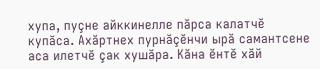хупа, пуçне айккинелле пăрса калатчӗ купăса. Ахăртнех пурнăçӗнчи ырă самантсене аса илетчӗ çак хушăра. Кăна ӗнтӗ хăй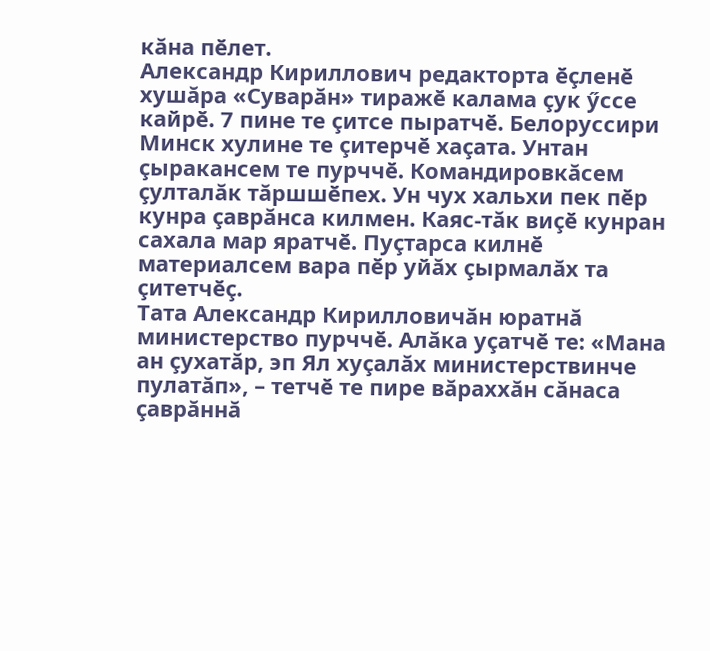кăна пӗлет.
Александр Кириллович редакторта ӗçленӗ хушăра «Суварăн» тиражӗ калама çук ӳссе кайрӗ. 7 пине те çитсе пыратчӗ. Белоруссири Минск хулине те çитерчӗ хаçата. Унтан çыракансем те пурччӗ. Командировкăсем çулталăк тăршшӗпех. Ун чух хальхи пек пӗр кунра çаврăнса килмен. Каяс-тăк виçӗ кунран сахала мар яратчӗ. Пуçтарса килнӗ материалсем вара пӗр уйăх çырмалăх та çитетчӗç.
Тата Александр Кирилловичăн юратнă министерство пурччӗ. Алăка уçатчӗ те: «Мана ан çухатăр, эп Ял хуçалăх министерствинче пулатăп», – тетчӗ те пире вăраххăн сăнаса çаврăннă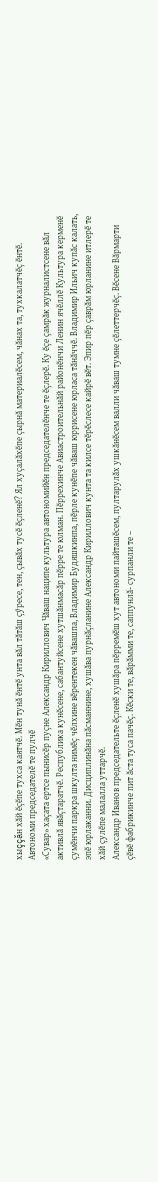хыççăн хăй ӗçӗпе тухса каятчӗ. Мӗн тунă ӗнтӗ унта вăл тăтăш çӳресе, тен, çывăх тусӗ ӗçленӗ? Ял хуçалăхӗпе çырнă материалӗсем, чăнах та, тухкалатчӗç ӗнтӗ.
Автономи председателӗ те пулчӗ
«Сувар» хаçата ертсе пынисӗр пуçне Александр Кириллович Чăваш наципе культура автономийӗн председателӗнче те ӗçлерӗ. Ку ӗçе çамрăк журналистсене вăл активлă явăçтаратчӗ. Республика кунӗсене, сабантуйсене хутшăнмасăр пӗрре те юлман. Пӗррехинче Авиастроительнăй районӗнчи Ленин ячӗллӗ Культура керменӗ çумӗнчи паркра шкулта нимӗç чӗлхине вӗрентекен чăвашпа, Владимир Будяшкинпа, пӗрле кунӗпе чăваш юррисене юрласа тăнăччӗ. Владимир Ильич купăс калать, эпӗ юрлаканни. Дисциплинăна пăсманнине, хушăва пурнăçланине Александр Кириллович кунта та килсе тӗрӗслесе кайрӗ вӗт. Эпир пӗр çаврăм юрланине итлерӗ те хăй çулӗпе малалла уттарчӗ.
Александр Иванов председательте ӗçленӗ хушăра пӗрремӗш хут автономи пайташӗсем, пултарулăх ушкăнӗсем валли чăваш тумне çӗлеттерчӗç. Вӗсене Вăрмарти çӗвӗ фабрикинче пит ăста туса пачӗç. Кӗски те, вăрăмми те, саппунлă- сурпанли те –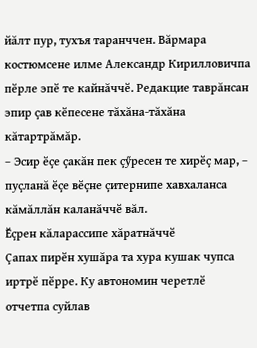йăлт пур, тухъя таранччен. Вăрмара костюмсене илме Александр Кирилловичпа пӗрле эпӗ те кайнăччӗ. Редакцие таврăнсан эпир çав кӗпесене тăхăна-тăхăна кăтартрăмăр.
– Эсир ӗçе çакăн пек çӳресен те хирӗç мар, – пуçланă ӗçе вӗçне çитернипе хавхаланса кăмăллăн каланăччӗ вăл.
Ӗçрен кăларассипе хăратнăччӗ
Çапах пирӗн хушăра та хура кушак чупса иртрӗ пӗрре. Ку автономин черетлӗ отчетпа суйлав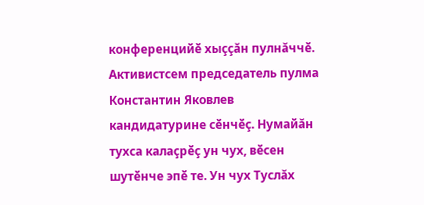конференцийӗ хыççăн пулнăччӗ. Активистсем председатель пулма Константин Яковлев кандидатурине сӗнчӗç. Нумайăн тухса калаçрӗç ун чух, вӗсен шутӗнче эпӗ те. Ун чух Туслăх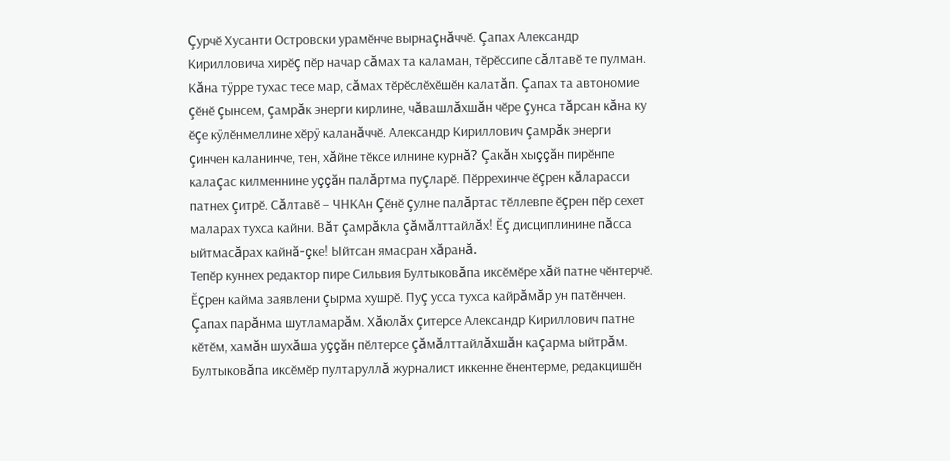Çурчӗ Хусанти Островски урамӗнче вырнаçнăччӗ. Çапах Александр Кирилловича хирӗç пӗр начар сăмах та каламан, тӗрӗссипе сăлтавӗ те пулман. Кăна тӳрре тухас тесе мар, сăмах тӗрӗслӗхӗшӗн калатăп. Çапах та автономие çӗнӗ çынсем, çамрăк энерги кирлине, чăвашлăхшăн чӗре çунса тăрсан кăна ку ӗçе кӳлӗнмеллине хӗрӳ каланăччӗ. Александр Кириллович çамрăк энерги çинчен каланинче, тен, хăйне тӗксе илнине курнă? Çакăн хыççăн пирӗнпе калаçас килменнине уççăн палăртма пуçларӗ. Пӗррехинче ӗçрен кăларасси патнех çитрӗ. Сăлтавӗ – ЧНКАн Çӗнӗ çулне палăртас тӗллевпе ӗçрен пӗр сехет маларах тухса кайни. Вăт çамрăкла çăмăлттайлăх! Ӗç дисциплинине пăсса ыйтмасăрах кайнă-çке! Ыйтсан ямасран хăранă.
Тепӗр куннех редактор пире Сильвия Бултыковăпа иксӗмӗре хăй патне чӗнтерчӗ. Ӗçрен кайма заявлени çырма хушрӗ. Пуç усса тухса кайрăмăр ун патӗнчен. Çапах парăнма шутламарăм. Хăюлăх çитерсе Александр Кириллович патне кӗтӗм, хамăн шухăша уççăн пӗлтерсе çăмăлттайлăхшăн каçарма ыйтрăм. Бултыковăпа иксӗмӗр пултаруллă журналист иккенне ӗнентерме, редакцишӗн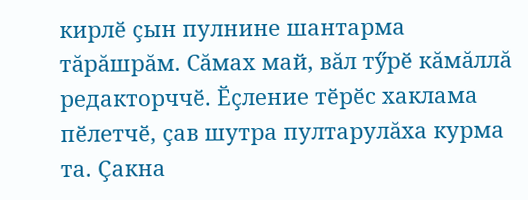кирлӗ çын пулнине шантарма тăрăшрăм. Сăмах май, вăл тӳрӗ кăмăллă редакторччӗ. Ӗçление тӗрӗс хаклама пӗлетчӗ, çав шутра пултарулăха курма та. Çакна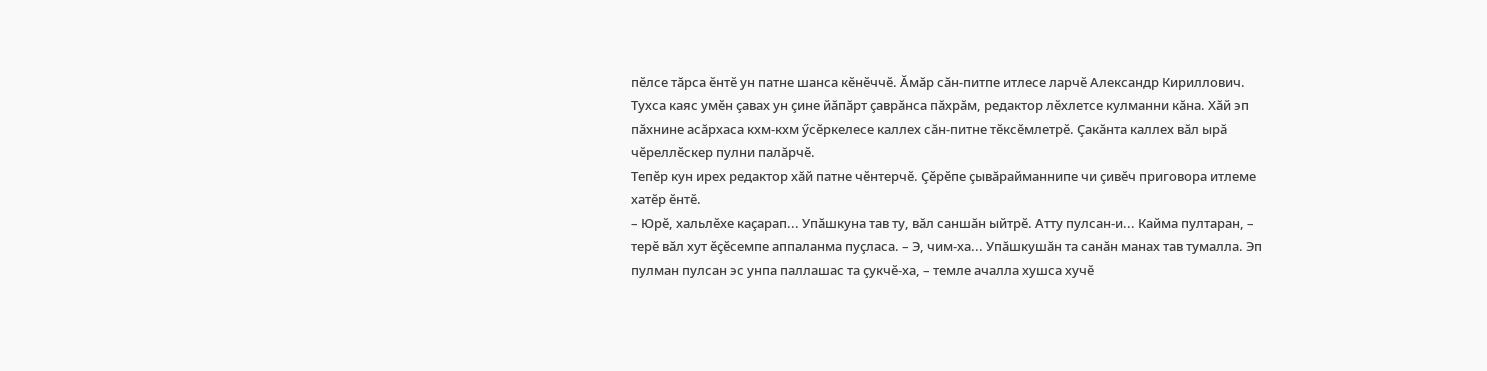пӗлсе тăрса ӗнтӗ ун патне шанса кӗнӗччӗ. Ăмăр сăн-питпе итлесе ларчӗ Александр Кириллович. Тухса каяс умӗн çавах ун çине йăпăрт çаврăнса пăхрăм, редактор лӗхлетсе кулманни кăна. Хăй эп пăхнине асăрхаса кхм-кхм ӳсӗркелесе каллех сăн-питне тӗксӗмлетрӗ. Çакăнта каллех вăл ырă чӗреллӗскер пулни палăрчӗ.
Тепӗр кун ирех редактор хăй патне чӗнтерчӗ. Çӗрӗпе çывăрайманнипе чи çивӗч приговора итлеме хатӗр ӗнтӗ.
– Юрӗ, хальлӗхе каçарап... Упăшкуна тав ту, вăл саншăн ыйтрӗ. Атту пулсан-и... Кайма пултаран, – терӗ вăл хут ӗçӗсемпе аппаланма пуçласа. – Э, чим-ха... Упăшкушăн та санăн манах тав тумалла. Эп пулман пулсан эс унпа паллашас та çукчӗ-ха, – темле ачалла хушса хучӗ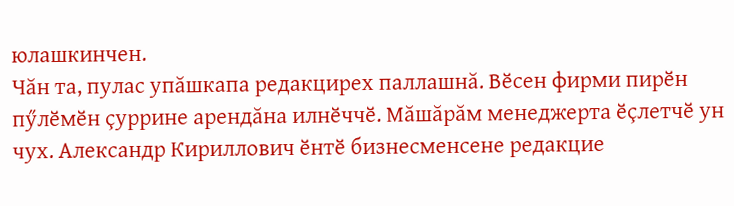юлашкинчен.
Чăн та, пулас упăшкапа редакцирех паллашнă. Вӗсен фирми пирӗн пӳлӗмӗн çуррине арендăна илнӗччӗ. Мăшăрăм менеджерта ӗçлетчӗ ун чух. Александр Кириллович ӗнтӗ бизнесменсене редакцие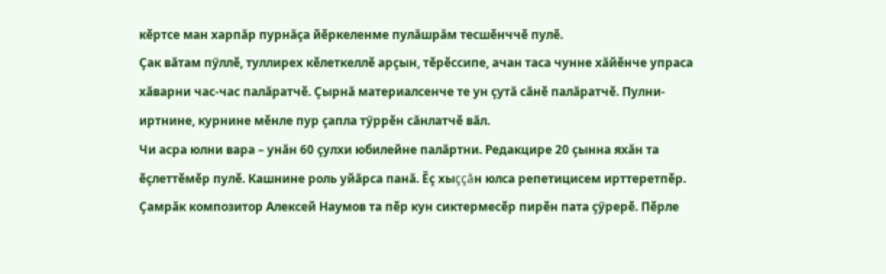кӗртсе ман харпăр пурнăçа йӗркеленме пулăшрăм тесшӗнччӗ пулӗ.
Çак вăтам пӳллӗ, туллирех кӗлеткеллӗ арçын, тӗрӗссипе, ачан таса чунне хăйӗнче упраса хăварни час-час палăратчӗ. Çырнă материалсенче те ун çутă сăнӗ палăратчӗ. Пулни-иртнине, курнине мӗнле пур çапла тӳррӗн сăнлатчӗ вăл.
Чи асра юлни вара – унăн 60 çулхи юбилейне палăртни. Редакцире 20 çынна яхăн та ӗçлеттӗмӗр пулӗ. Кашнине роль уйăрса панă. Ӗç хыççăн юлса репетицисем ирттеретпӗр. Çамрăк композитор Алексей Наумов та пӗр кун сиктермесӗр пирӗн пата çӳрерӗ. Пӗрле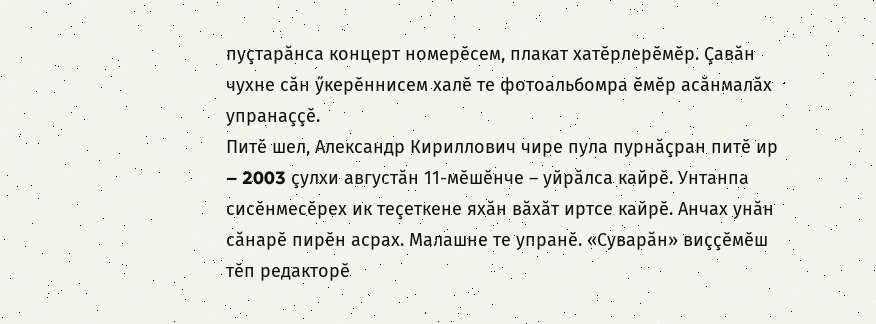пуçтарăнса концерт номерӗсем, плакат хатӗрлерӗмӗр. Çавăн чухне сăн ӳкерӗннисем халӗ те фотоальбомра ӗмӗр асăнмалăх упранаççӗ.
Питӗ шел, Александр Кириллович чире пула пурнăçран питӗ ир – 2003 çулхи августăн 11-мӗшӗнче – уйрăлса кайрӗ. Унтанпа сисӗнмесӗрех ик теçеткене яхăн вăхăт иртсе кайрӗ. Анчах унăн сăнарӗ пирӗн асрах. Малашне те упранӗ. «Суварăн» виççӗмӗш тӗп редакторӗ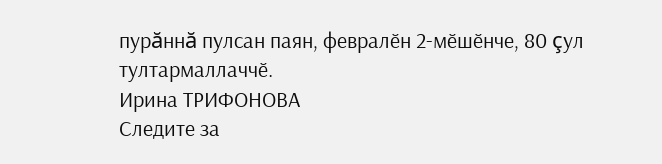пурăннă пулсан паян, февралӗн 2-мӗшӗнче, 80 çул тултармаллаччӗ.
Ирина ТРИФОНОВА
Следите за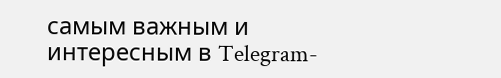самым важным и интересным в Telegram-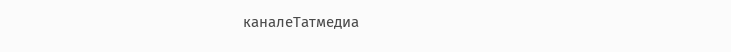каналеТатмедиа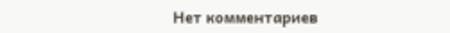Нет комментариев